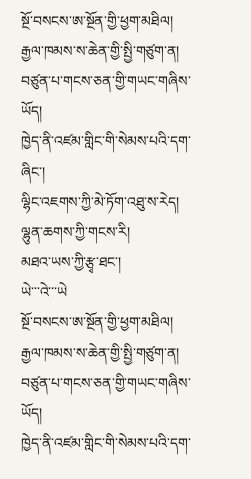སྔོ་བསངས་ཨ་སྔོན་གྱི་ཕྱག་མཐིལ།
རྒྱལ་ཁམས་ས་ཆེན་གྱི་སྤྱི་གཙུག་ན།
བཙུན་པ་གངས་ཅན་གྱི་གཡང་གཞིས་ཡོད།
ཁྱེད་ནི་འཛམ་གླིང་གི་སེམས་པའི་དག་ཞིང་།
ལྷིང་འཇགས་ཀྱི་མེ་ཏོག་འཐུ་ས་རེད།
ལྷུན་ཆགས་ཀྱི་གངས་རི།
མཐའ་ཡས་ཀྱི་རྩྭ་ཐང་།
ཡེ་་་འེ་་་ཡེ
སྔོ་བསངས་ཨ་སྔོན་གྱི་ཕྱག་མཐིལ།
རྒྱལ་ཁམས་ས་ཆེན་གྱི་སྤྱི་གཙུག་ན།
བཙུན་པ་གངས་ཅན་གྱི་གཡང་གཞིས་ཡོད།
ཁྱེད་ནི་འཛམ་གླིང་གི་སེམས་པའི་དག་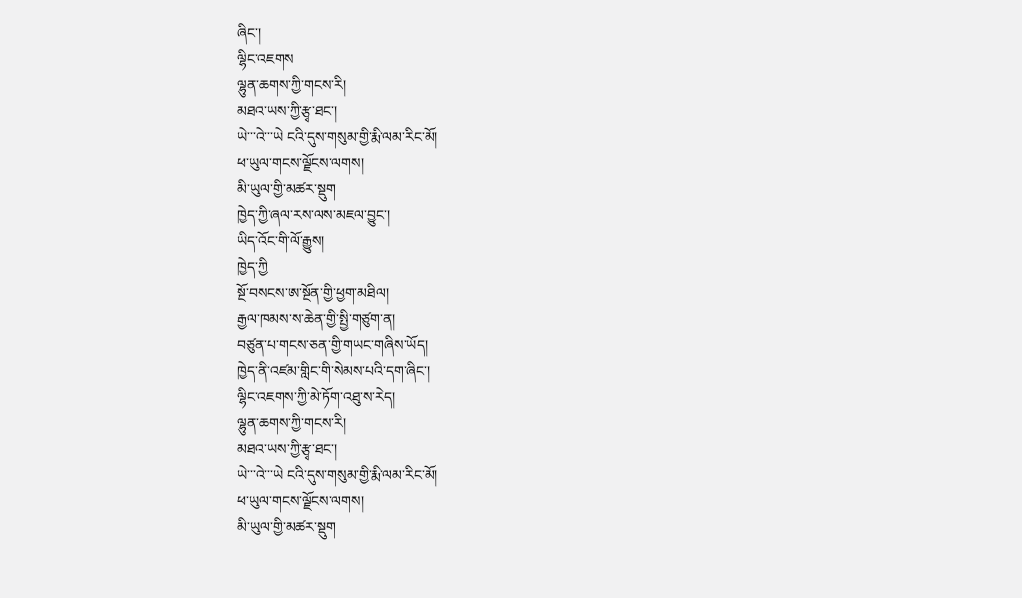ཞིང་།
ལྷིང་འཇགས
ལྷུན་ཆགས་ཀྱི་གངས་རི།
མཐའ་ཡས་ཀྱི་རྩྭ་ཐང་།
ཡེ་་་འེ་་་ཡེ ངའི་དུས་གསུམ་གྱི་རྨི་ལམ་རིང་མོ།
ཕ་ཡུལ་གངས་ལྗོངས་ལགས།
མི་ཡུལ་གྱི་མཚར་སྡུག
ཁྱེད་ཀྱི་ཞལ་རས་ལས་མཇལ་བྱུང་།
ཡིད་འོང་གི་ལོ་རྒྱུས།
ཁྱེད་ཀྱི
སྔོ་བསངས་ཨ་སྔོན་གྱི་ཕྱག་མཐིལ།
རྒྱལ་ཁམས་ས་ཆེན་གྱི་སྤྱི་གཙུག་ན།
བཙུན་པ་གངས་ཅན་གྱི་གཡང་གཞིས་ཡོད།
ཁྱེད་ནི་འཛམ་གླིང་གི་སེམས་པའི་དག་ཞིང་།
ལྷིང་འཇགས་ཀྱི་མེ་ཏོག་འཐུ་ས་རེད།
ལྷུན་ཆགས་ཀྱི་གངས་རི།
མཐའ་ཡས་ཀྱི་རྩྭ་ཐང་།
ཡེ་་་འེ་་་ཡེ ངའི་དུས་གསུམ་གྱི་རྨི་ལམ་རིང་མོ།
ཕ་ཡུལ་གངས་ལྗོངས་ལགས།
མི་ཡུལ་གྱི་མཚར་སྡུག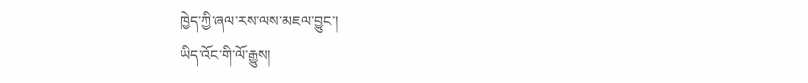ཁྱེད་ཀྱི་ཞལ་རས་ལས་མཇལ་བྱུང་།
ཡིད་འོང་གི་ལོ་རྒྱུས།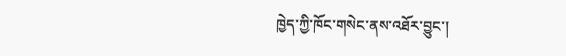ཁྱེད་ཀྱི་ཁོང་གསེང་ནས་འཐོར་བྱུང་།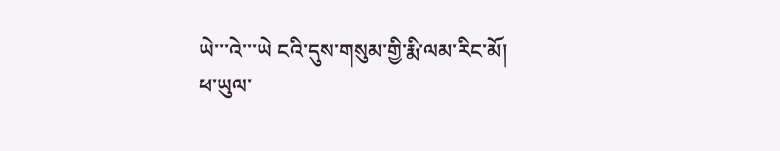ཡེ་་་འེ་་་ཡེ ངའི་དུས་གསུམ་གྱི་རྨི་ལམ་རིང་མོ།
ཕ་ཡུལ་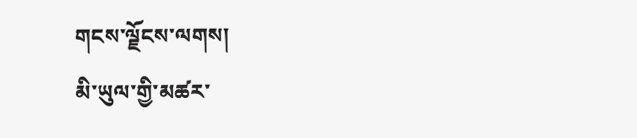གངས་ལྗོངས་ལགས།
མི་ཡུལ་གྱི་མཚར་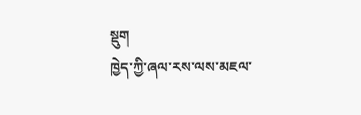སྡུག
ཁྱེད་ཀྱི་ཞལ་རས་ལས་མཇལ་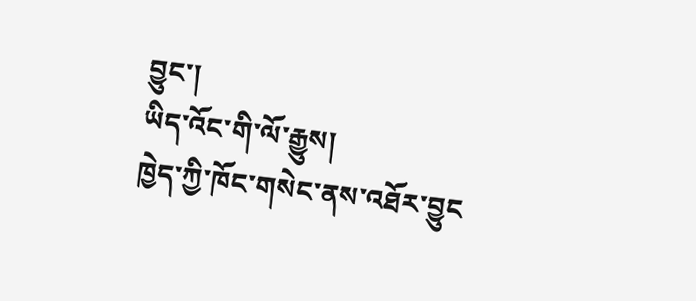བྱུང་།
ཡིད་འོང་གི་ལོ་རྒྱུས།
ཁྱེད་ཀྱི་ཁོང་གསེང་ནས་འཐོར་བྱུང